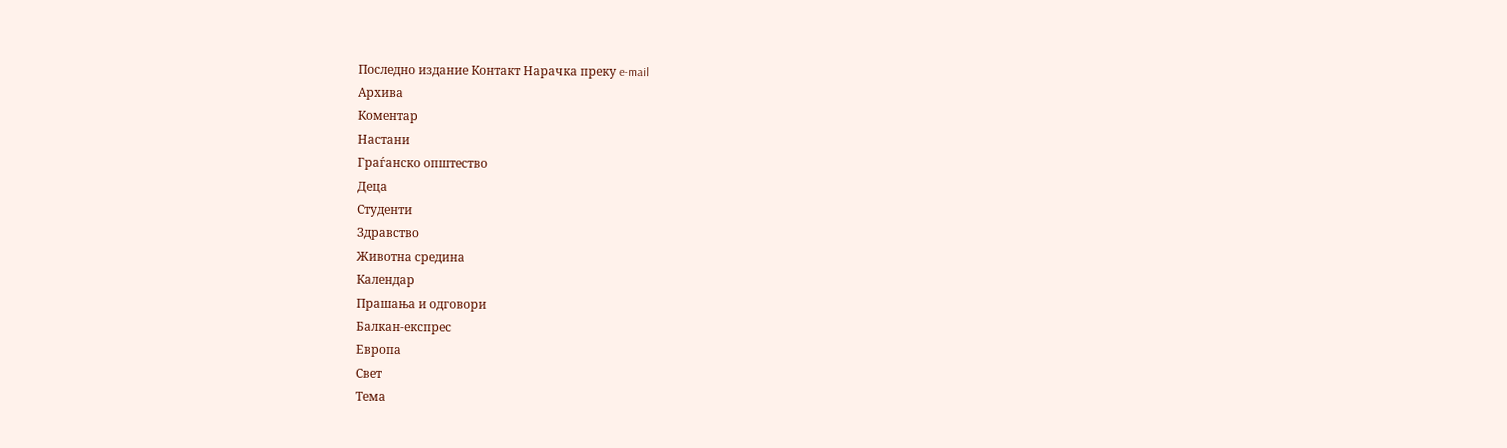Последно издание Контакт Нарачка преку e-mail
Архива
Коментар
Настани
Граѓанско општество
Деца
Студенти
Здравство
Животна средина
Календар
Прашања и одговори
Балкан-експрес
Европа
Свет
Тема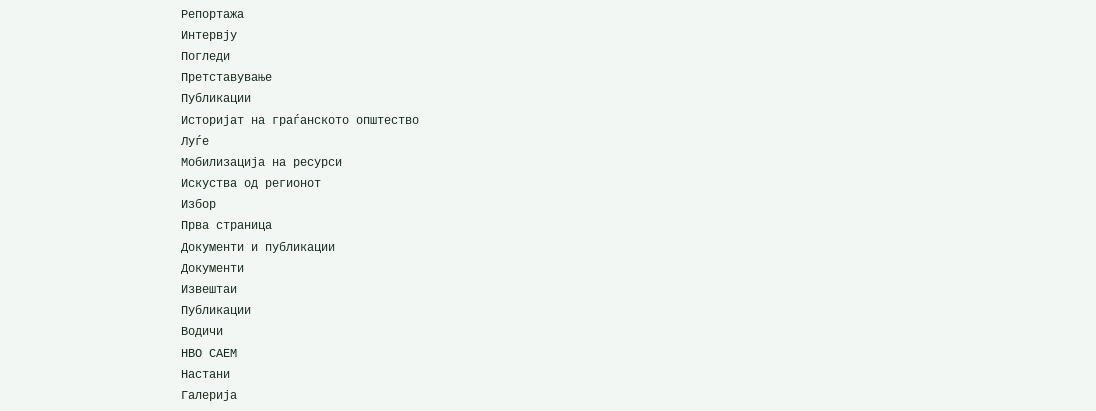Репортажа
Интервју
Погледи
Претставување
Публикации
Историјат на граѓанското општество
Луѓе
Мобилизација на ресурси
Искуства од регионот
Избор
Прва страница
Документи и публикации
Документи
Извештаи
Публикации
Водичи
НВО САЕМ
Настани
Галерија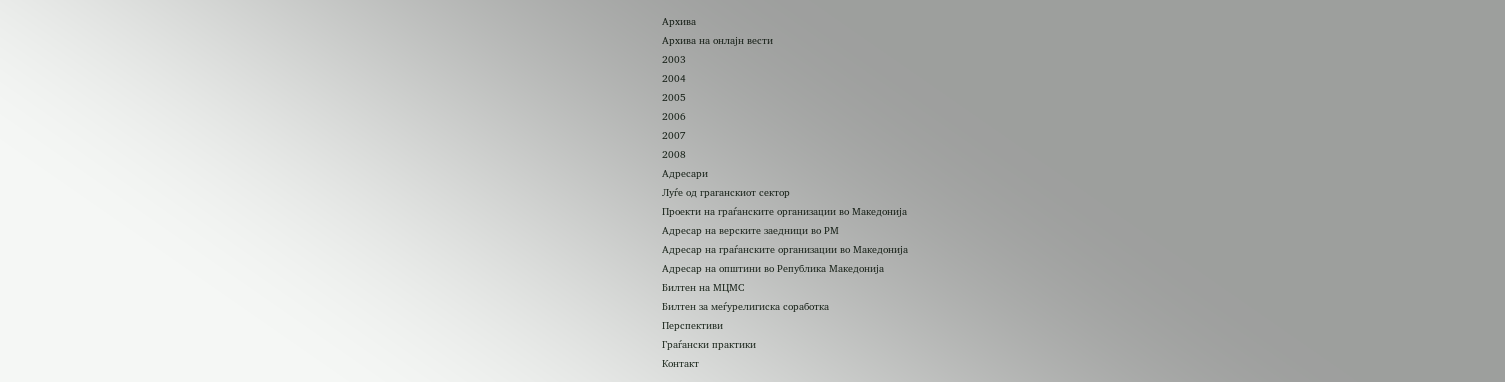Архива
Архива на онлајн вести
2003
2004
2005
2006
2007
2008
Адресари
Луѓе од граганскиот сектор
Проекти на граѓанските организации во Македонија
Адресар на верските заедници во РМ
Адресар на граѓанските организации во Македонија
Адресар на општини во Република Македонија
Билтен на МЦМС
Билтен за меѓурелигиска соработка
Перспективи
Граѓански практики
Контакт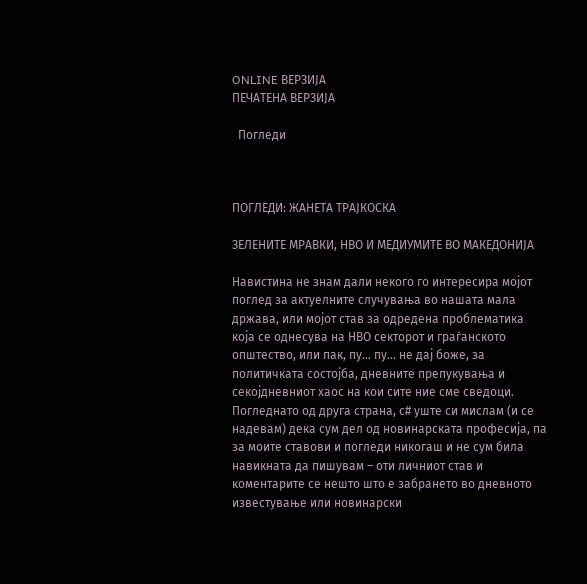ONLINE ВЕРЗИЈА
ПЕЧАТЕНА ВЕРЗИЈА

  Погледи



ПОГЛЕДИ: ЖАНЕТА ТРАЈКОСКА

ЗЕЛЕНИТЕ МРАВКИ, НВО И МЕДИУМИТЕ ВО МАКЕДОНИЈА

Навистина не знам дали некого го интересира мојот поглед за актуелните случувања во нашата мала држава, или мојот став за одредена проблематика која се однесува на НВО секторот и граѓанското општество, или пак, пу… пу… не дај боже, за политичката состојба, дневните препукувања и секојдневниот хаос на кои сите ние сме сведоци. Погледнато од друга страна, с# уште си мислам (и се надевам) дека сум дел од новинарската професија, па за моите ставови и погледи никогаш и не сум била навикната да пишувам – оти личниот став и коментарите се нешто што е забрането во дневното известување или новинарски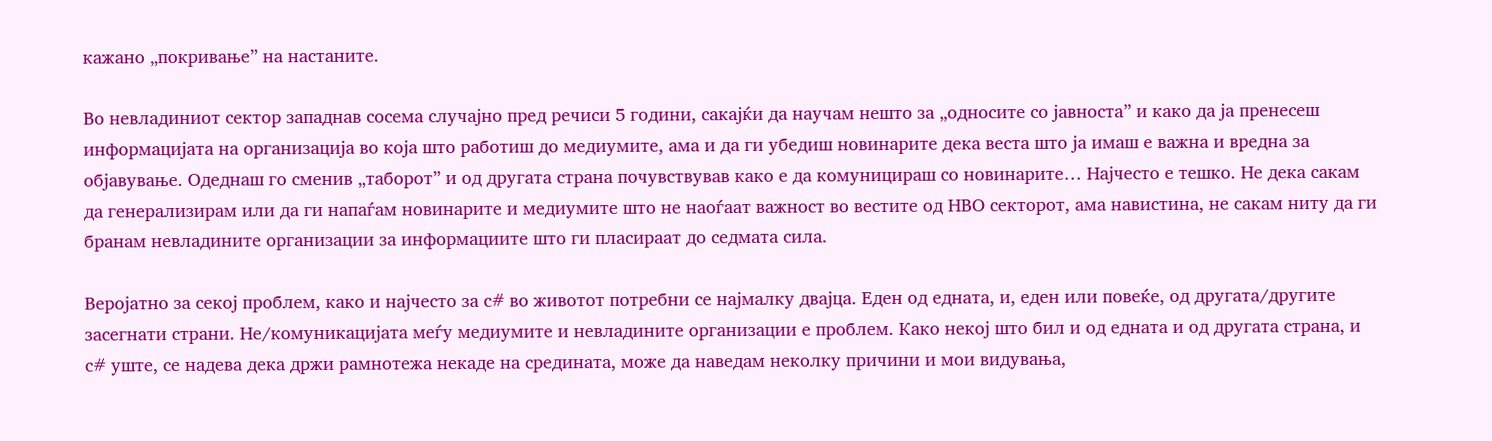кажано „покривање” на настаните.

Во невладиниот сектор западнав сосема случајно пред речиси 5 години, сакајќи да научам нешто за „односите со јавноста” и како да ја пренесеш информацијата на организација во која што работиш до медиумите, ама и да ги убедиш новинарите дека веста што ја имаш е важна и вредна за објавување. Одеднаш го сменив „таборот” и од другата страна почувствував како е да комуницираш со новинарите… Најчесто е тешко. Не дека сакам да генерализирам или да ги напаѓам новинарите и медиумите што не наоѓаат важност во вестите од НВО секторот, ама навистина, не сакам ниту да ги бранам невладините организации за информациите што ги пласираат до седмата сила.

Веројатно за секој проблем, како и најчесто за с# во животот потребни се најмалку двајца. Еден од едната, и, еден или повеќе, од другата/другите засегнати страни. Не/комуникацијата меѓу медиумите и невладините организации е проблем. Како некој што бил и од едната и од другата страна, и с# уште, се надева дека држи рамнотежа некаде на средината, може да наведам неколку причини и мои видувања,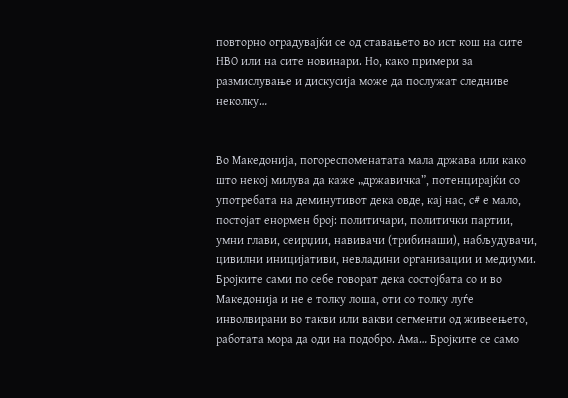повторно оградувајќи се од ставањето во ист кош на сите НВО или на сите новинари. Но, како примери за размислување и дискусија може да послужат следниве неколку…


Во Македонија, погореспоменатата мала држава или како што некој милува да каже „државичка”, потенцирајќи со употребата на деминутивот дека овде, кај нас, с# е мало, постојат енормен број: политичари, политички партии, умни глави, сеирџии, навивачи (трибинаши), набљудувачи, цивилни иницијативи, невладини организации и медиуми. Бројките сами по себе говорат дека состојбата со и во Македонија и не е толку лоша, оти со толку луѓе инволвирани во такви или вакви сегменти од живеењето, работата мора да оди на подобро. Ама… Бројките се само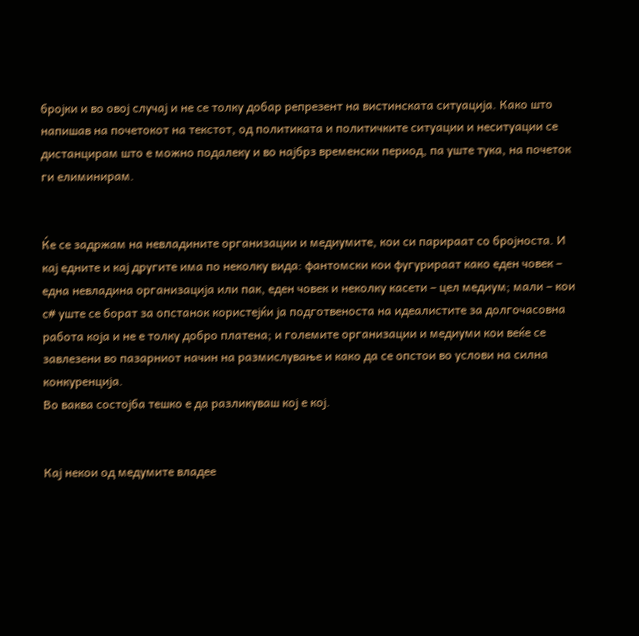бројки и во овој случај и не се толку добар репрезент на вистинската ситуација. Како што напишав на почетокот на текстот, од политиката и политичките ситуации и неситуации се дистанцирам што е можно подалеку и во најбрз временски период, па уште тука, на почеток ги елиминирам.


Ќе се задржам на невладините организации и медиумите, кои си парираат со бројноста. И кај едните и кај другите има по неколку вида: фантомски кои фугурираат како еден човек – една невладина организација или пак, еден човек и неколку касети – цел медиум; мали – кои с# уште се борат за опстанок користејќи ја подготвеноста на идеалистите за долгочасовна работа која и не е толку добро платена; и големите организации и медиуми кои веќе се завлезени во пазарниот начин на размислување и како да се опстои во услови на силна конкуренција.
Во ваква состојба тешко е да разликуваш кој е кој.


Кај некои од медумите владее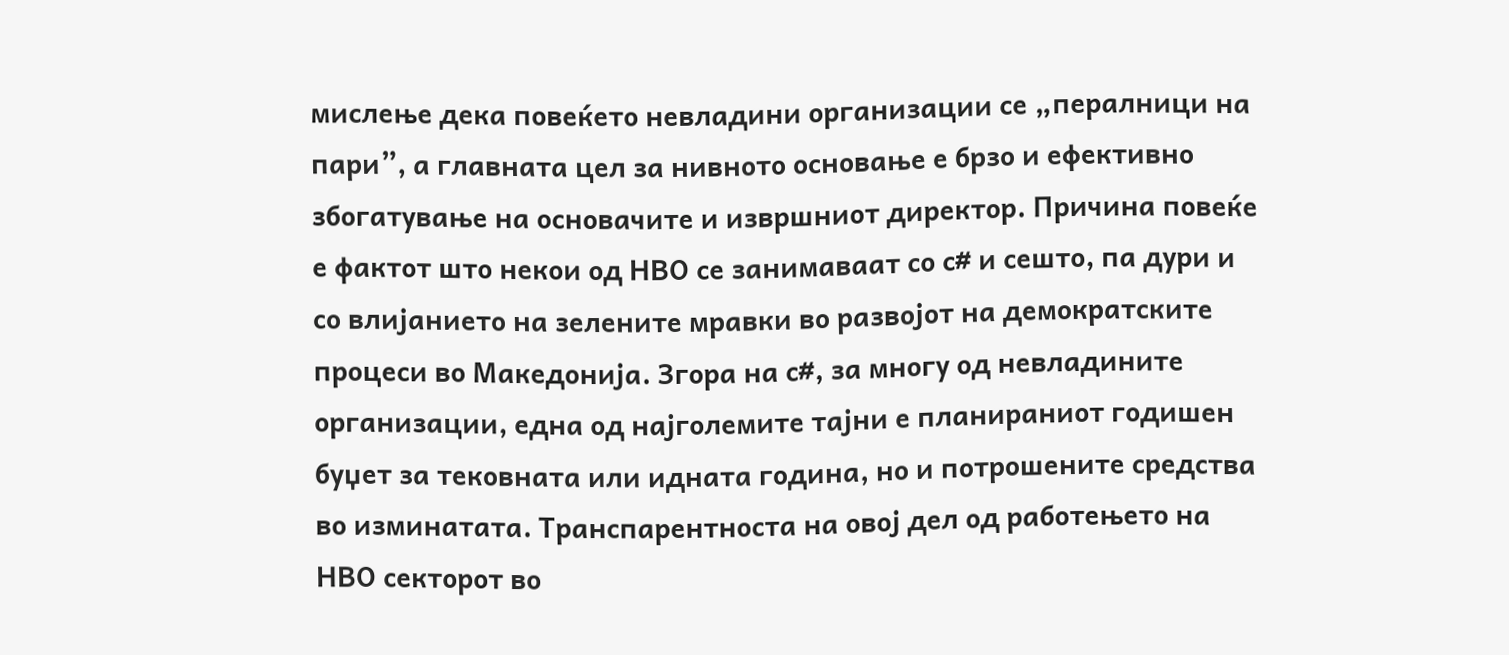мислење дека повеќето невладини организации се „пералници на пари”, а главната цел за нивното основање е брзо и ефективно збогатување на основачите и извршниот директор. Причина повеќе е фактот што некои од НВО се занимаваат со с# и сешто, па дури и со влијанието на зелените мравки во развојот на демократските процеси во Македонија. Згора на с#, за многу од невладините организации, една од најголемите тајни е планираниот годишен буџет за тековната или идната година, но и потрошените средства во изминатата. Транспарентноста на овој дел од работењето на НВО секторот во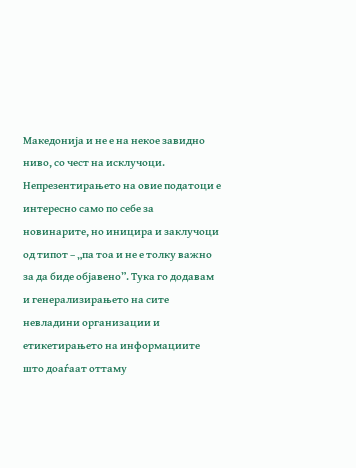Македонија и не е на некое завидно ниво, со чест на исклучоци. Непрезентирањето на овие податоци е интересно само по себе за новинарите, но иницира и заклучоци од типот – „па тоа и не е толку важно за да биде објавено”. Тука го додавам и генерализирањето на сите невладини организации и етикетирањето на информациите што доаѓаат оттаму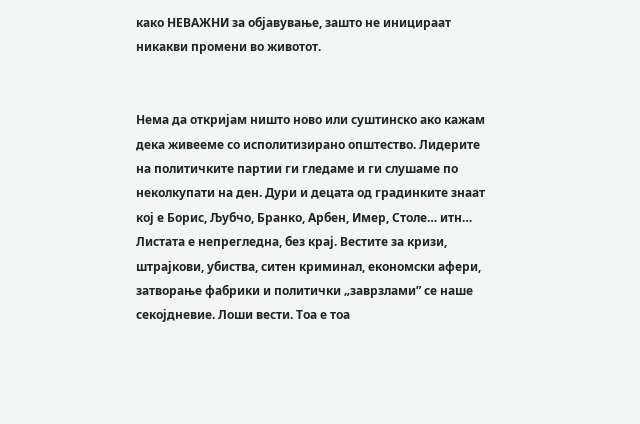како НЕВАЖНИ за објавување, зашто не иницираат никакви промени во животот.


Нема да откријам ништо ново или суштинско ако кажам дека живееме со исполитизирано општество. Лидерите на политичките партии ги гледаме и ги слушаме по неколкупати на ден. Дури и децата од градинките знаат кој е Борис, Љубчо, Бранко, Арбен, Имер, Столе… итн… Листата е непрегледна, без крај. Вестите за кризи, штрајкови, убиства, ситен криминал, економски афери, затворање фабрики и политички „заврзлами” се наше секојдневие. Лоши вести. Тоа е тоа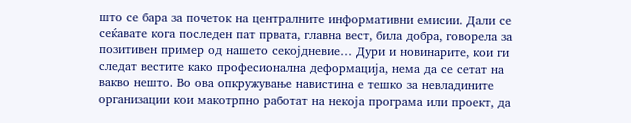што се бара за почеток на централните информативни емисии. Дали се сеќавате кога последен пат првата, главна вест, била добра, говорела за позитивен пример од нашето секојдневие… Дури и новинарите, кои ги следат вестите како професионална деформација, нема да се сетат на вакво нешто. Во ова опкружување навистина е тешко за невладините организации кои макотрпно работат на некоја програма или проект, да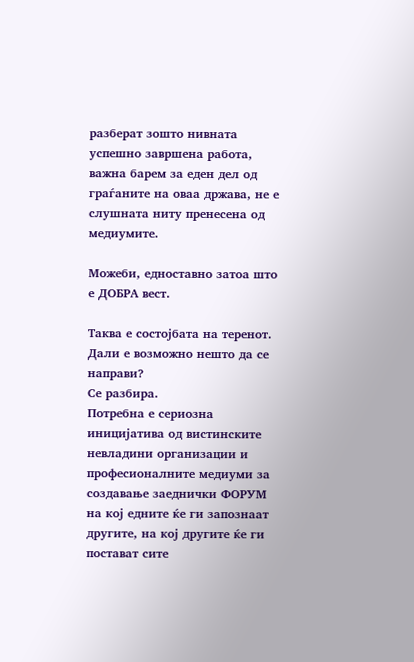разберат зошто нивната успешно завршена работа, важна барем за еден дел од граѓаните на оваа држава, не е слушната ниту пренесена од медиумите.

Можеби, едноставно затоа што е ДОБРА вест.

Таква е состојбата на теренот.
Дали е возможно нешто да се направи?
Се разбира.
Потребна е сериозна иницијатива од вистинските невладини организации и професионалните медиуми за создавање заеднички ФОРУМ на кој едните ќе ги запознаат другите, на кој другите ќе ги постават сите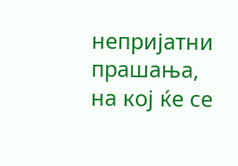непријатни прашања, на кој ќе се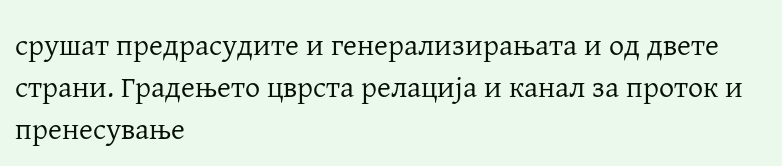срушат предрасудите и генерализирањата и од двете страни. Градењето цврста релација и канал за проток и пренесување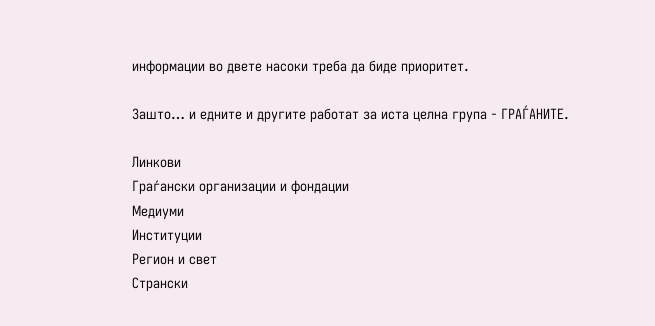информации во двете насоки треба да биде приоритет.

Зашто… и едните и другите работат за иста целна група - ГРАЃАНИТЕ.

Линкови
Граѓански организации и фондации
Медиуми
Институции
Регион и свет
Странски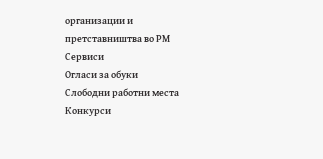организации и претставништва во РМ
Сервиси
Огласи за обуки
Слободни работни места
Конкурси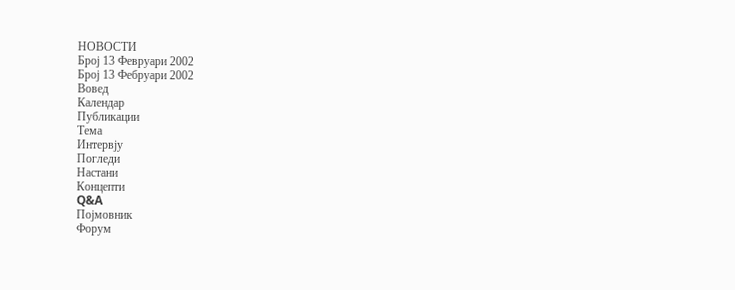НОВОСТИ
Број 13 Февруари 2002
Број 13 Фебруари 2002
Вовед
Календар
Публикации
Тема
Интервју
Погледи
Настани
Концепти
Q&A
Појмовник
Форум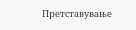Претставување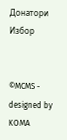Донатори
Избор


©MCMS - designed by KOMA